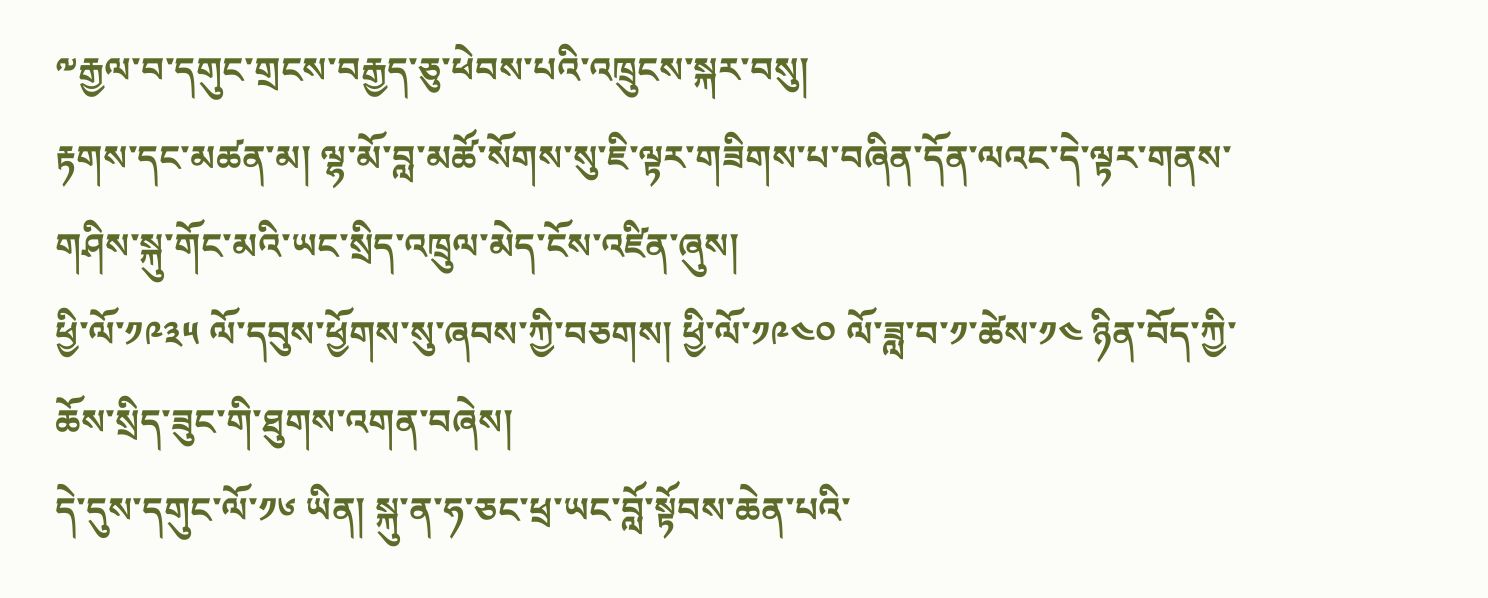༸རྒྱལ་བ་དགུང་གྲངས་བརྒྱད་ཅུ་ཕེབས་པའི་འཁྲུངས་སྐར་བསུ།
རྟགས་དང་མཚན་མ། ལྷ་མོ་བླ་མཚོ་སོགས་སུ་ཇི་ལྟར་གཟིགས་པ་བཞིན་དོན་ལའང་དེ་ལྟར་གནས་གཤིས་སྐུ་གོང་མའི་ཡང་སྲིད་འཁྲུལ་མེད་ངོས་འཛིན་ཞུས།
ཕྱི་ལོ་༡༩༣༥ ལོ་དབུས་ཕྱོགས་སུ་ཞབས་ཀྱི་བཅགས། ཕྱི་ལོ་༡༩༤༠ ལོ་ཟླ་བ་༡་ཚེས་༡༤ ཉིན་བོད་ཀྱི་ཆོས་སྲིད་ཟུང་གི་ཐུགས་འགན་བཞེས།
དེ་དུས་དགུང་ལོ་༡༦ ཡིན། སྐུ་ན་ཧ་ཅང་ཕྲ་ཡང་བློ་སྟོབས་ཆེན་པའི་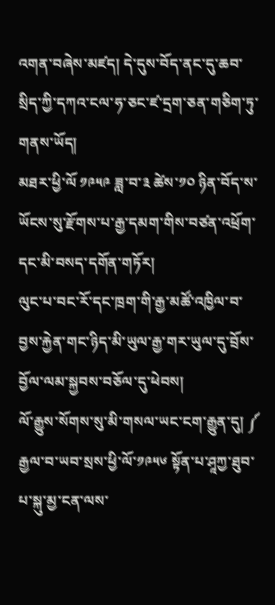འགན་བཞེས་མཛད། དེ་དུས་བོད་ནང་དུ་ཆབ་སྲིད་ཀྱི་དཀའ་ངལ་ཧ་ཅང་ཛ་དྲག་ཅན་གཅིག་ཏུ་གནས་ཡོད།
མཐར་ཕྱི་ལོ ༡༩༥༩ ཟླ་བ་༣ ཚེས་༡༠ ཉིན་བོད་ས་ཡོངས་སུ་རྫོགས་པ་རྒྱ་དམག་གིས་བཙན་འཕྲོག་དང་མི་བསད་དགོན་གཏོར།
ལུང་པ་བང་རོ་དང་ཁྲག་གི་རྒྱ་མཚོ་འཁྱིལ་བ་བྱས་རྐྱེན་གང་ཉིད་མི་ཡུལ་རྒྱ་གར་ཡུལ་དུ་བྲོས་བྱོལ་ལམ་སྐྱབས་བཅོལ་དུ་ཕེབས།
ལོ་རྒྱུས་སོགས་སུ་མི་གསལ་ཡང་ངག་རྒྱུན་དུ། ༼ རྒྱལ་བ་ཡབ་སྲས་ཕྱི་ལོ་༡༩༥༦ སྟོན་པ་ཤཱཀྱ་ཐུབ་པ་སྐུ་མྱ་ངན་ལས་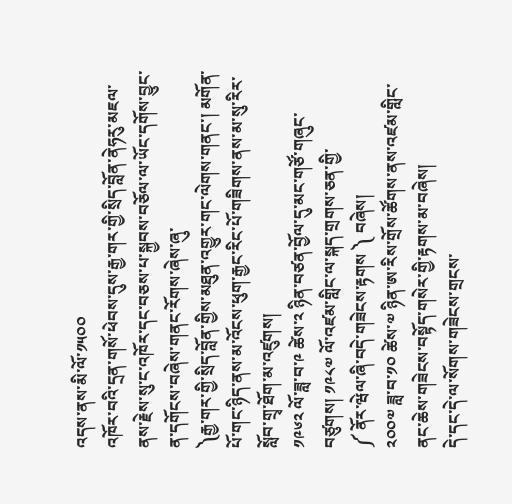འདས་ནས་མི་ལོ་༡༥༠༠
འཁོར་བའི་དྲན་གསོ་ཕེབས་དུས་རྒྱ་གར་གྱི་སྲིད་བློན་ནེཧརུ་མཇལ་ནས་རྗེས་སུ་ང་འཁོར་དང་བཅས་པ་སྐྱབས་བཅོལ་ལ་ཡོང་དགོས་བྱུང་ན་དགོངས་བཞེས་གནང་རོགས་ཞེས་ཞུ་
༽རྒྱ་གར་གྱི་སྲིད་བློན་གྱིས་མཐུན་འགྱུར་གང་ལེགས་གནང་། མགོན་པོ་གང་ཉིད་ནས་མ་འོངས་ཕུག་རྒྱང་རིང་པོ་གཟིགས་ནས་མ་སུ་རིར་སློབ་གྲྭ་ཐོག་མ་འཛུགས།
༡༩༦༢ ལོ་ཟླ་བ་༩ ཚེས་༢ ཉིན་བཙན་བྱོལ་དུ་མང་གཙོ་གཞུང་བཙུགས། ༡༩༨༧ ལོ་འཛམ་གླིང་ལ་སྐད་གྲགས་ཅན་གྱི་
༼ ནོར་ཝེལ་ཞི་བདེ་གཟེངས་རྟགས ༽ བཞེས།
༢༠༠༧ ཟླ་བ་༡༠ ཚེས་༧ ཉིན་ཨ་རིས་གྲོས་ཚོགས་ནས་འཛམ་གླིང་ནང་ཆེས་གཟེངས་བསྟོད་གསེར་གྱི་རྟགས་མ་བཞེས།
དེ་དང་དེ་ལ་སོགས་གཟེངས་གྲངས་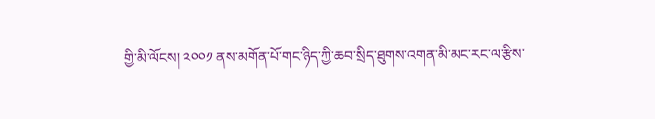གྱི་མི་ལོངས། ༢༠༠༡ ནས་མགོན་པོ་གང་ཉིད་ཀྱི་ཆབ་སྲིད་ཐུགས་འགན་མི་མང་རང་ལ་རྩིས་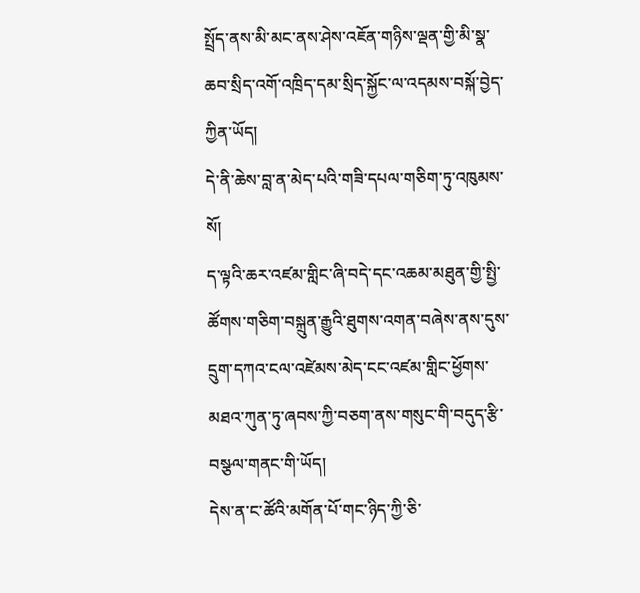སྤྲོད་ནས་མི་མང་ནས་ཤེས་འཇོན་གཉིས་ལྡན་གྱི་མི་སྣ་ཆབ་སྲིད་འགོ་འཁྲིད་དམ་སྲིད་སྐྱོང་ལ་འདམས་བསྐོ་བྱེད་ཀྱིན་ཡོད།
དེ་ནི་ཆེས་བླ་ན་མེད་པའི་གཟི་དཔལ་གཅིག་ཏུ་འཁུམས་སོ།
ད་ལྟའི་ཆར་འཛམ་གླིང་ཞི་བདེ་དང་འཆམ་མཐུན་གྱི་སྤྱི་ཚོགས་གཅིག་བསྐྲུན་རྒྱུའི་ཐུགས་འགན་བཞེས་ནས་དུས་དྲུག་དཀའ་ངལ་འཛེམས་མེད་ངང་འཛམ་གླིང་ཕྱོགས་མཐའ་ཀུན་ཏུ་ཞབས་ཀྱི་བཅག་ནས་གསུང་གི་བདུད་རྩི་བསྩལ་གནང་གི་ཡོད།
དེས་ན་ང་ཚོའི་མགོན་པོ་གང་ཉིད་ཀྱི་ཅི་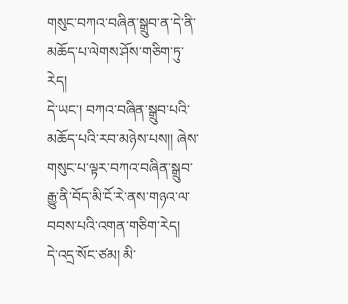གསུང་བཀའ་བཞིན་སྒྲུབ་ན་དེ་ནི་མཆོད་པ་ལེགས་ཤོས་གཅིག་ཏུ་རེད།
དེ་ཡང་། བཀའ་བཞིན་སྒྲུབ་པའི་མཆོད་པའི་རབ་མཉེས་པས།། ཞེས་གསུང་པ་ལྟར་བཀའ་བཞིན་སྒྲུབ་རྒྱུ་ནི་བོད་མི་ངོ་རེ་ནས་གཉའ་ལ་བབས་པའི་འགན་གཅིག་རེད།
དེ་འདྲ་སོང་ཙམ། མི་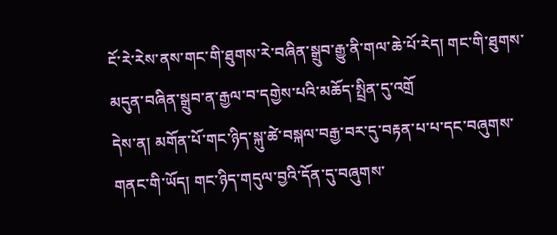ངོ་རེ་རེས་ནས་གང་གི་ཐུགས་རེ་བཞིན་སྒྲུབ་རྒྱུ་ནི་གལ་ཆེ་པོ་རེད། གང་གི་ཐུགས་མདུན་བཞིན་སྒྲུབ་ན་རྒྱལ་བ་དགྱེས་པའི་མཆོད་སྤྲིན་དུ་འགྲོ
དེས་ན། མགོན་པོ་གང་ཉིད་སྐུ་ཚེ་བསྐལ་བརྒྱ་བར་དུ་བརྟན་པ་པ་དང་བཞུགས་གནང་གི་ཡོད། གང་ཉིད་གདུལ་བྱའི་དོན་དུ་བཞུགས་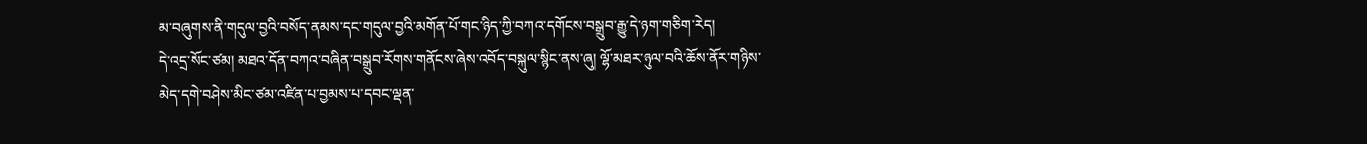མ་བཞུགས་ནི་གདུལ་བྱའི་བསོད་ནམས་དང་གདུལ་བྱའི་མགོན་པོ་གང་ཉིད་ཀྱི་བཀའ་དགོངས་བསྒྲུབ་རྒྱུ་དེ་ཉག་གཅིག་རེད།
དེ་འདྲ་སོང་ཙམ། མཐའ་དོན་བཀའ་བཞིན་བསྒྲུབ་རོགས་གནོངས་ཞེས་འབོད་བསྐུལ་སྙིང་ནས་ཞུ། ལྷོ་མཐར་ཉུལ་བའི་ཆོས་ནོར་གཉིས་མེད་དགེ་བཤེས་མིང་ཙམ་འཛིན་པ་བྱམས་པ་དབང་ལྡན་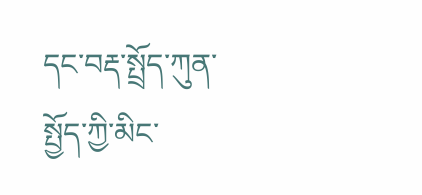དང་བརྡ་སྤྲོད་ཀུན་སྤྱོད་ཀྱི་མིང་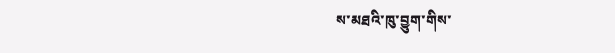ས་མཐའི་ཁུ་བྱུག་གིས་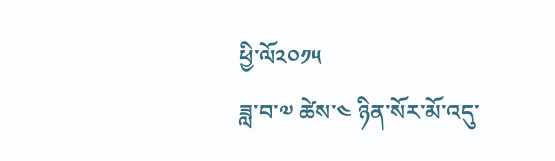ཕྱི་ལོ༢༠༡༥
ཟླ་བ་༧ ཚེས་༤ ཉིན་སོར་མོ་འདུ་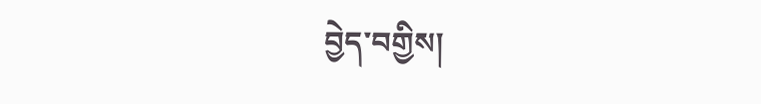བྱེད་བགྱིས།